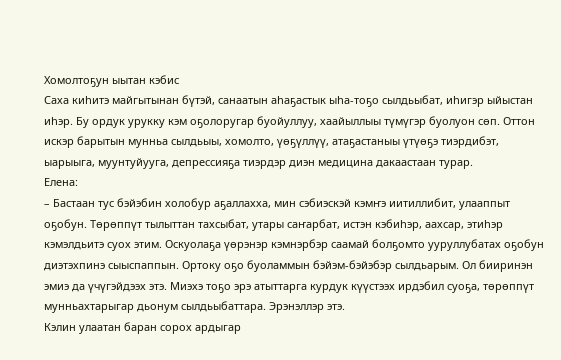Хомолтоҕун ыытан кэбис
Саха киһитэ майгытынан бүтэй, санаатын аһаҕастык ыһа-тоҕо сылдьыбат, иһигэр ыйыстан иһэр. Бу ордук урукку кэм оҕолоругар буойуллуу, хаайыллыы түмүгэр буолуон сөп. Оттон искэр барытын мунньа сылдьыы, хомолто, үөҕүллүү, атаҕастаныы үтүөҕэ тиэрдибэт, ыарыыга, муунтуйууга, депрессияҕа тиэрдэр диэн медицина дакаастаан турар.
Елена:
– Бастаан тус бэйэбин холобур аҕаллахха, мин сэбиэскэй кэмҥэ иитиллибит, улааппыт оҕобун. Төрөппүт тылыттан тахсыбат, утары саҥарбат, истэн кэбиһэр, аахсар, этиһэр кэмэлдьитэ суох этим. Оскуолаҕа үөрэнэр кэмнэрбэр саамай болҕомто ууруллубатах оҕобун диэтэхпинэ сыыспаппын. Ортоку оҕо буоламмын бэйэм-бэйэбэр сылдьарым. Ол бииринэн эмиэ да үчүгэйдээх этэ. Миэхэ тоҕо эрэ атыттарга курдук күүстээх ирдэбил суоҕа, төрөппүт мунньахтарыгар дьонум сылдьыбаттара. Эрэнэллэр этэ.
Кэлин улаатан баран сорох ардыгар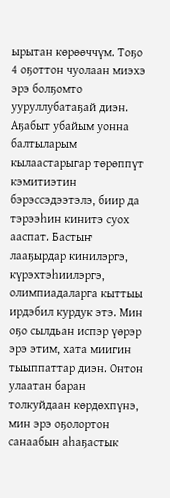ырытан көрөөччүм. Тоҕо 4 оҕоттон чуолаан миэхэ эрэ болҕомто ууруллубатаҕай диэн. Аҕабыт убайым уонна балтыларым кылаастарыгар төрөппүт кэмитиэтин бэрэссэдээтэлэ, биир да тэрээһин кинитэ суох ааспат. Бастыҥ лааҕырдар кинилэргэ, күрэхтэһиилэргэ, олимпиадаларга кыттыы ирдэбил курдук этэ. Мин оҕо сылдьан испэр үөрэр эрэ этим, хата миигин тыыппаттар диэн. Онтон улаатан баран толкуйдаан көрдөхпүнэ, мин эрэ оҕолортон санаабын аһаҕастык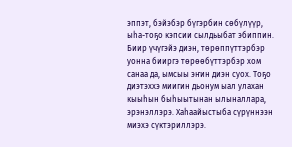эппэт, бэйэбэр бүгэрбин сөбүлүүр, ыһа-тоҕо кэпсии сылдьыбат эбиппин. Биир үчүгэйэ диэн, төрөппүттэрбэр уонна бииргэ төрөөбүттэрбэр хом санаа да, ымсыы эҥин диэн суох. Тоҕо диэтэххэ миигин дьонум ыал улахан кыыһын быһыытынан ылыналлара, эрэнэллэрэ. Хаһаайыстыба сүрүннээн миэхэ сүктэриллэрэ.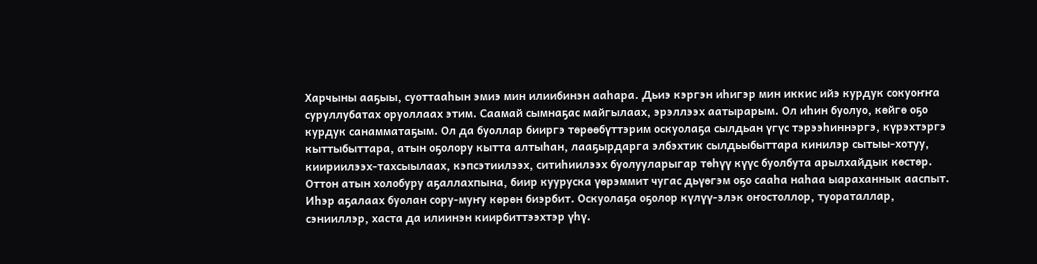Харчыны ааҕыы, суоттааһын эмиэ мин илиибинэн ааһара. Дьиэ кэргэн иһигэр мин иккис ийэ курдук сокуоҥҥа суруллубатах оруоллаах этим. Саамай сымнаҕас майгылаах, эрэллээх аатырарым. Ол иһин буолуо, көйгө оҕо курдук санамматаҕым. Ол да буоллар бииргэ төрөөбүттэрим оскуолаҕа сылдьан үгүс тэрээһиннэргэ, күрэхтэргэ кыттыбыттара, атын оҕолору кытта алтыһан, лааҕырдарга элбэхтик сылдьыбыттара кинилэр сытыы-хотуу, киириилээх-тахсыылаах, кэпсэтиилээх, ситиһиилээх буолууларыгар төһүү күүс буолбута арылхайдык көстөр.
Оттон атын холобуру аҕаллахпына, биир кууруска үөрэммит чугас дьүөгэм оҕо сааһа наһаа ыараханнык ааспыт. Иһэр аҕалаах буолан сору-муҥу көрөн биэрбит. Оскуолаҕа оҕолор күлүү-элэк оҥостоллор, туораталлар, сэнииллэр, хаста да илиинэн киирбиттээхтэр үһү.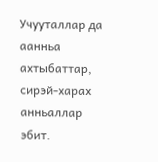Учууталлар да аанньа ахтыбаттар, сирэй-харах анньаллар эбит.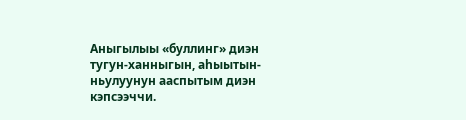Аныгылыы «буллинг» диэн тугун-ханныгын, аһыытын-ньулуунун ааспытым диэн кэпсээччи.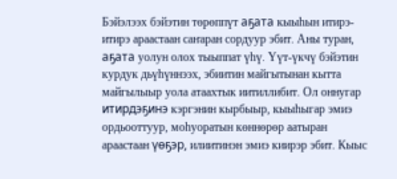Бэйэлээх бэйэтин төрөппүт аҕата кыыһын итирэ-итирэ араастаан саҥаран сордуур эбит. Аны туран, аҕата уолун олох тыыппат үһү. Үүт-үкчү бэйэтин курдук дьүһүннээх, эбиитин майгытынан кытта майгылыыр уола атаахтык иитиллибит. Ол оннугар итирдэҕинэ кэргэнин кырбыыр, кыыһыгар эмиэ ордьооттуур, моһуоратын көннөрөр аатыран араастаан үөҕэр, илиитинэн эмиэ киирэр эбит. Кыыс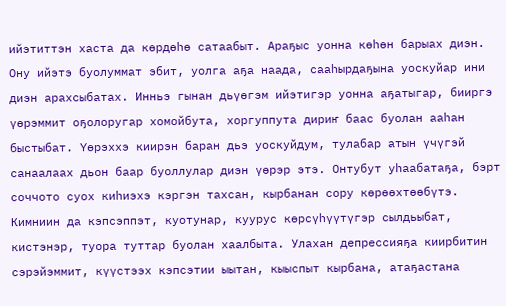ийэтиттэн хаста да көрдөһө сатаабыт. Араҕыс уонна көһөн барыах диэн. Ону ийэтэ буолуммат эбит, уолга аҕа наада, сааһырдаҕына уоскуйар ини диэн арахсыбатах. Инньэ гынан дьүөгэм ийэтигэр уонна аҕатыгар, бииргэ үөрэммит оҕолоругар хомойбута, хоргуппута дириҥ баас буолан ааһан быстыбат. Үөрэххэ киирэн баран дьэ уоскуйдум, тулабар атын үчүгэй санаалаах дьон баар буоллулар диэн үөрэр этэ. Онтубут уһаабатаҕа, бэрт соччото суох киһиэхэ кэргэн тахсан, кырбанан сору көрөөхтөөбүтэ. Кимниин да кэпсэппэт, куотунар, куурус көрсүһүүтүгэр сылдьыбат, кистэнэр, туора туттар буолан хаалбыта. Улахан депрессияҕа киирбитин сэрэйэммит, күүстээх кэпсэтии ыытан, кыыспыт кырбана, атаҕастана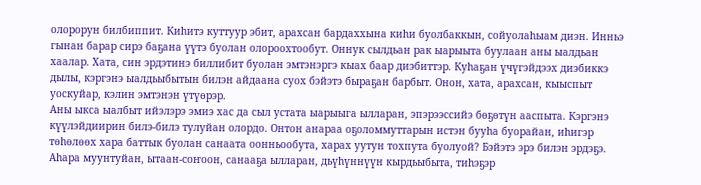олорорун билбиппит. Киһитэ куттуур эбит, арахсан бардаххына киһи буолбаккын, сойуолаһыам диэн. Инньэ гынан барар сирэ баҕана үүтэ буолан олороохтообут. Оннук сылдьан рак ыарыыта буулаан аны ыалдьан хаалар. Хата, син эрдэтинэ биллибит буолан эмтэнэргэ кыах баар диэбиттэр. Куһаҕан үчүгэйдээх диэбиккэ дылы, кэргэнэ ыалдьыбытын билэн айдаана суох бэйэтэ быраҕан барбыт. Онон, хата, арахсан, кыыспыт уоскуйар, кэлин эмтэнэн үтүөрэр.
Аны ыкса ыалбыт ийэлэрэ эмиэ хас да сыл устата ыарыыга ылларан, эпэрээссийэ бөҕөтүн ааспыта. Кэргэнэ күүлэйдиирин билэ-билэ тулуйан олордо. Онтон анараа оҕоломмуттарын истэн бууһа буорайан, иһигэр төһөлөөх хара баттык буолан санаата оонньообута, харах уутун тохпута буолуой? Бэйэтэ эрэ билэн эрдэҕэ. Аһара муунтуйан, ытаан-соҥоон, санааҕа ылларан, дьүһүннүүн кырдьыбыта, тиһэҕэр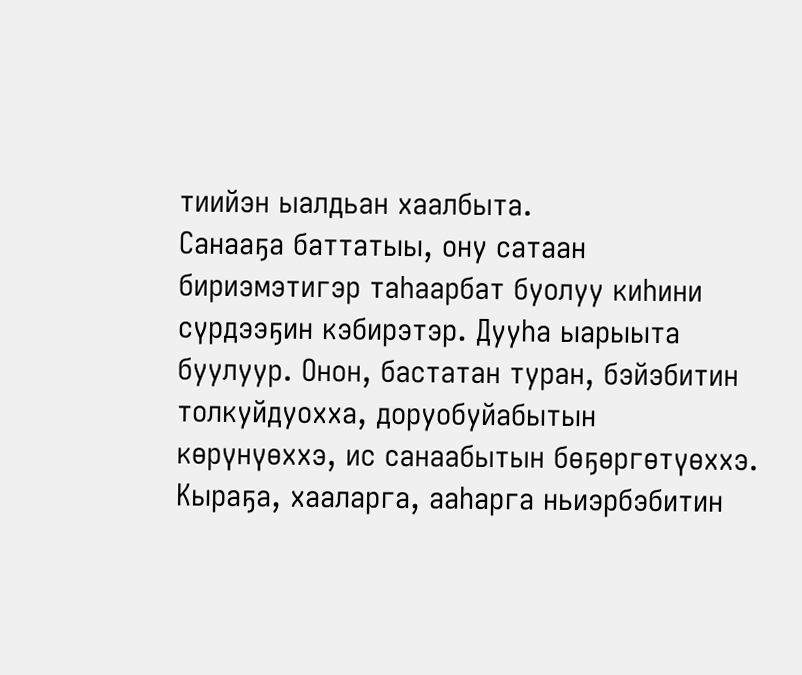тиийэн ыалдьан хаалбыта.
Санааҕа баттатыы, ону сатаан бириэмэтигэр таһаарбат буолуу киһини сүрдээҕин кэбирэтэр. Дууһа ыарыыта буулуур. Онон, бастатан туран, бэйэбитин толкуйдуохха, доруобуйабытын көрүнүөххэ, ис санаабытын бөҕөргөтүөххэ. Кыраҕа, хааларга, ааһарга ньиэрбэбитин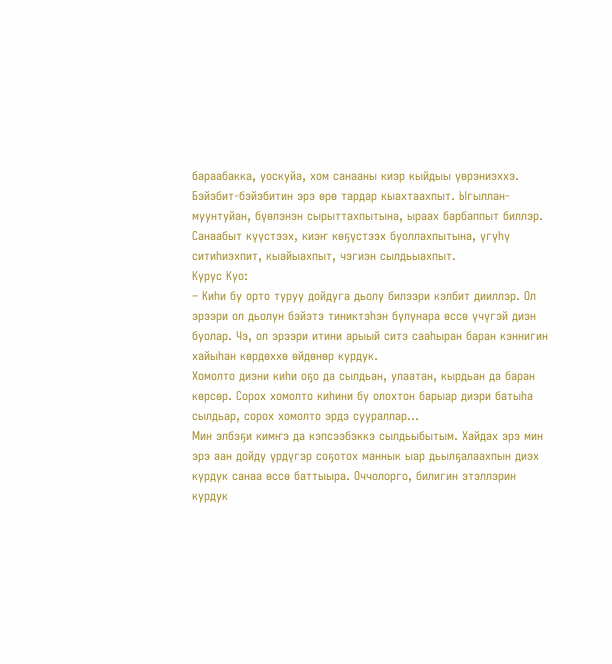бараабакка, уоскуйа, хом санааны киэр кыйдыы үөрэниэххэ. Бэйэбит-бэйэбитин эрэ өрө тардар кыахтаахпыт. Ыгыллан-муунтуйан, бүөлэнэн сырыттахпытына, ыраах барбаппыт биллэр. Санаабыт күүстээх, киэҥ көҕүстээх буоллахпытына, үгүһү ситиһиэхпит, кыайыахпыт, чэгиэн сылдьыахпыт.
Курус Куо:
– Киһи бу орто туруу дойдуга дьолу билээри кэлбит дииллэр. Ол эрээри ол дьолун бэйэтэ тиниктэһэн булунара өссө үчүгэй диэн буолар. Чэ, ол эрээри итини арыый ситэ сааһыран баран кэннигин хайыһан көрдөххө өйдөнөр курдук.
Хомолто диэни киһи оҕо да сылдьан, улаатан, кырдьан да баран көрсөр. Сорох хомолто киһини бу олохтон барыар диэри батыһа сылдьар, сорох хомолто эрдэ суураллар...
Мин элбэҕи кимҥэ да кэпсээбэккэ сылдьыбытым. Хайдах эрэ мин эрэ аан дойду үрдүгэр соҕотох маннык ыар дьылҕалаахпын диэх курдук санаа өссө баттыыра. Оччолорго, билигин этэллэрин курдук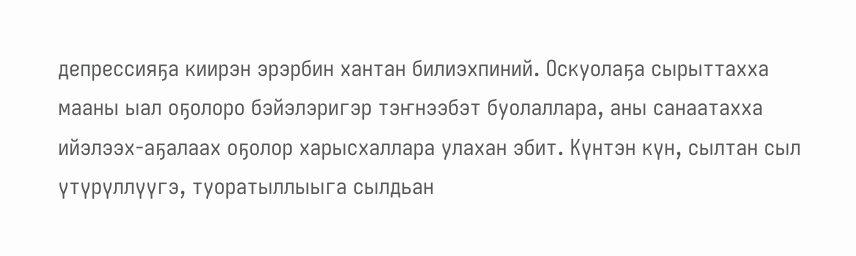депрессияҕа киирэн эрэрбин хантан билиэхпиний. Оскуолаҕа сырыттахха мааны ыал оҕолоро бэйэлэригэр тэҥнээбэт буолаллара, аны санаатахха ийэлээх-аҕалаах оҕолор харысхаллара улахан эбит. Күнтэн күн, сылтан сыл үтүрүллүүгэ, туоратыллыыга сылдьан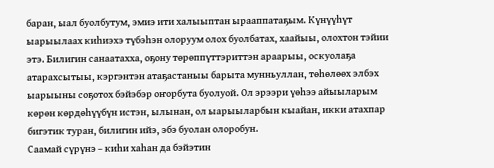баран, ыал буолбутум, эмиэ ити халыыптан ырааппатаҕым. Күнүүһүт ыарыылаах киһиэхэ түбэһэн олоруум олох буолбатах, хаайыы, олохтон тэйии этэ. Билигин санаатахха, оҕону төрөппүттэриттэн араарыы, оскуолаҕа атарахсытыы, кэргэнтэн атаҕастаныы барыта мунньуллан, төһөлөөх элбэх ыарыыны соҕотох бэйэбэр оҥорбута буолуой. Ол эрээри үөһээ айыыларым көрөн көрдөһүүбүн истэн, ылынан, ол ыарыыларбын кыайан, икки атахпар бигэтик туран, билигин ийэ, эбэ буолан олоробун.
Саамай сүрүнэ – киһи хаһан да бэйэтин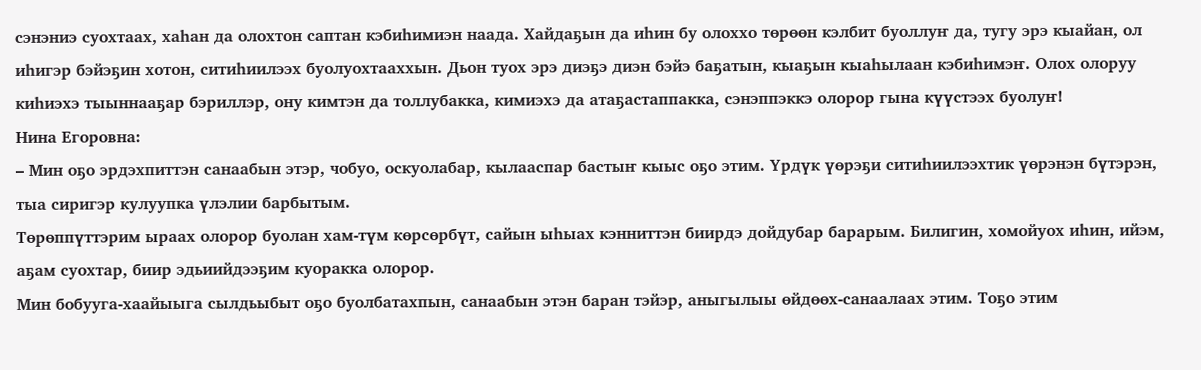сэнэниэ суохтаах, хаһан да олохтон саптан кэбиһимиэн наада. Хайдаҕын да иһин бу олоххо төрөөн кэлбит буоллуҥ да, тугу эрэ кыайан, ол иһигэр бэйэҕин хотон, ситиһиилээх буолуохтааххын. Дьон туох эрэ диэҕэ диэн бэйэ баҕатын, кыаҕын кыаһылаан кэбиһимэҥ. Олох олоруу киһиэхэ тыыннааҕар бэриллэр, ону кимтэн да толлубакка, кимиэхэ да атаҕастаппакка, сэнэппэккэ олорор гына күүстээх буолуҥ!
Нина Егоровна:
– Мин оҕо эрдэхпиттэн санаабын этэр, чобуо, оскуолабар, кылааспар бастыҥ кыыс оҕо этим. Үрдүк үөрэҕи ситиһиилээхтик үөрэнэн бүтэрэн, тыа сиригэр кулуупка үлэлии барбытым.
Төрөппүттэрим ыраах олорор буолан хам-түм көрсөрбүт, сайын ыһыах кэнниттэн биирдэ дойдубар барарым. Билигин, хомойуох иһин, ийэм, аҕам суохтар, биир эдьиийдээҕим куоракка олорор.
Мин бобууга-хаайыыга сылдьыбыт оҕо буолбатахпын, санаабын этэн баран тэйэр, аныгылыы өйдөөх-санаалаах этим. Тоҕо этим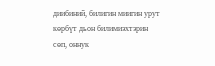диибиний, билигин миигин урут көрбүт дьон билимиэхтэрин сөп, оннук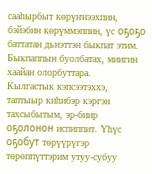сааһырбыт көрүҥнээхпин, бэйэбин көрүммэппин, үс оҕоҕо баттатан дьиэттэн быкпат этим. Быкпаппын буолбатах, миигин хаайан олорбуттара.
Кылгастык кэпсээтэххэ, таптыыр киһибэр кэргэн тахсыбытым, эр-биир оҕолонон испиппит. Үһүс оҕобут төрүүрүгэр төрөппүттэрим утуу-субуу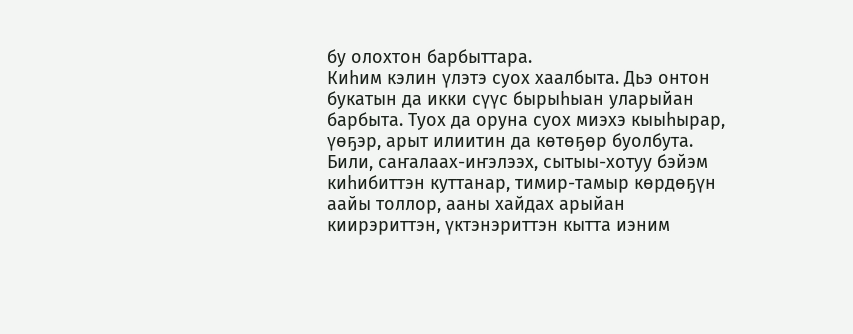бу олохтон барбыттара.
Киһим кэлин үлэтэ суох хаалбыта. Дьэ онтон букатын да икки сүүс бырыһыан уларыйан барбыта. Туох да оруна суох миэхэ кыыһырар, үөҕэр, арыт илиитин да көтөҕөр буолбута. Били, саҥалаах-иҥэлээх, сытыы-хотуу бэйэм киһибиттэн куттанар, тимир-тамыр көрдөҕүн аайы толлор, ааны хайдах арыйан киирэриттэн, үктэнэриттэн кытта иэним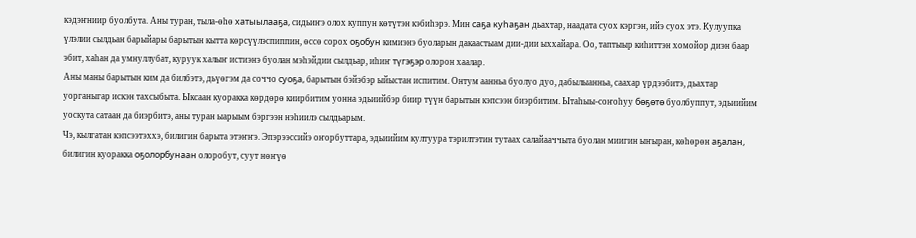кэдэҥниир буолбута. Аны туран, тыла-өһө хатыылааҕа, сидьиҥэ олох куппун көтүтэн кэбиһэрэ. Мин саҕа куһаҕан дьахтар, наадата суох кэргэн, ийэ суох этэ. Кулуупка үлэлии сылдьан барыйары барытын кытта көрсүүлэспиппин, өссө сорох оҕобун кимиэнэ буоларын дакаастыам дии-дии ыххайара. Оо, таптыыр киһиттэн хомойор диэн баар эбит, хаһан да умнуллубат, куруук халыҥ истиэнэ буолан мэһэйдии сылдьар, иһиҥ түгэҕэр олорон хаалар.
Аны маны барытын ким да билбэтэ, дьүөгэм да соччо суоҕа, барытын бэйэбэр ыйыстан испитим. Онтум аанньа буолуо дуо, дабылыанньа, саахар үрдээбитэ, дьахтар уорганыгар искэн тахсыбыта. Ыксаан куоракка көрдөрө киирбитим уонна эдьиийбэр биир түүн барытын кэпсээн биэрбитим. Ытаһыы-соҥоһуу бөҕөтө буолбуппут, эдьиийим уоскута сатаан да биэрбитэ, аны туран ыарыым бэргээн нэһиилэ сылдьарым.
Чэ, кылгатан кэпсээтэххэ, билигин барыта этэҥҥэ. Эпэрээссийэ оҥорбуттара, эдьиийим култуура тэрилтэтин тутаах салайааччыта буолан миигин ыҥыран, көһөрөн аҕалан, билигин куоракка оҕолорбунаан олоробут, суут нөҥүө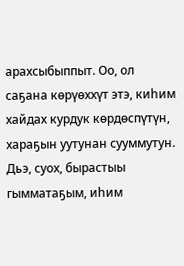арахсыбыппыт. Оо, ол саҕана көрүөххүт этэ, киһим хайдах курдук көрдөспүтүн, хараҕын уутунан сууммутун. Дьэ, суох, бырастыы гымматаҕым, иһим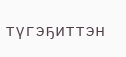түгэҕиттэн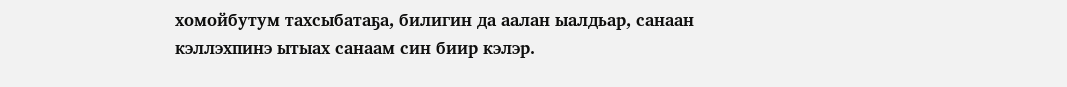хомойбутум тахсыбатаҕа, билигин да аалан ыалдьар, санаан кэллэхпинэ ытыах санаам син биир кэлэр.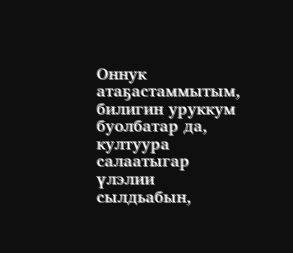Оннук атаҕастаммытым, билигин уруккум буолбатар да, култуура салаатыгар үлэлии сылдьабын,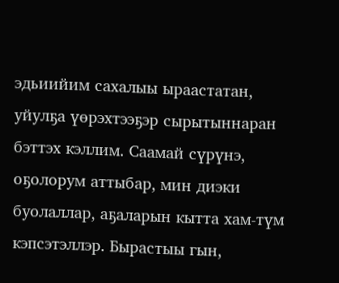эдьиийим сахалыы ыраастатан, уйулҕа үөрэхтээҕэр сырытыннаран бэттэх кэллим. Саамай сүрүнэ, оҕолорум аттыбар, мин диэки буолаллар, аҕаларын кытта хам-түм кэпсэтэллэр. Бырастыы гын,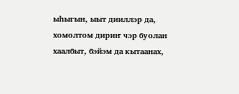ыһыгын, ыыт дииллэр да, хомолтом дириҥ чэр буолан хаалбыт, бэйэм да кытаанах,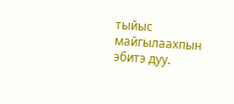тыйыс майгылаахпын эбитэ дуу.